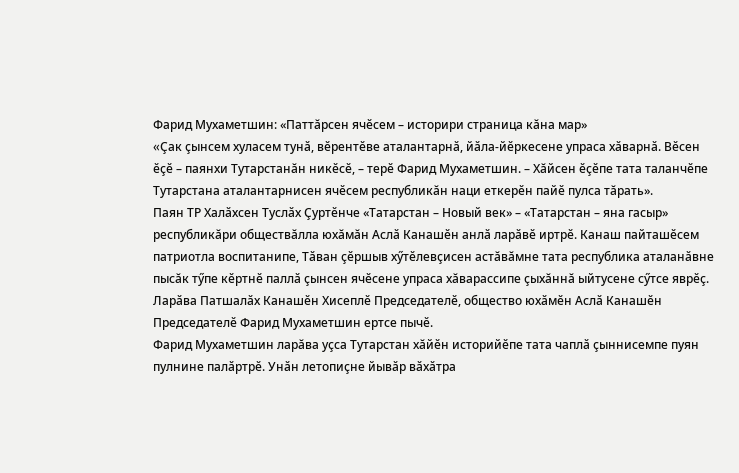Фарид Мухаметшин: «Паттăрсен ячӗсем – историри страница кăна мар»
«Çак çынсем хуласем тунӑ, вӗрентӗве аталантарнӑ, йӑла-йӗркесене упраса хӑварнӑ. Вӗсен ӗçӗ – паянхи Тутарстанăн никӗсӗ, – терӗ Фарид Мухаметшин. – Хăйсен ӗçӗпе тата таланчӗпе Тутарстана аталантарнисен ячӗсем республикăн наци еткерӗн пайӗ пулса тăрать».
Паян ТР Халӑхсен Туслӑх Çуртӗнче «Татарстан – Новый век» – «Татарстан – яна гасыр» республикăри обществăлла юхăмăн Аслӑ Канашӗн анлӑ ларӑвӗ иртрӗ. Канаш пайташӗсем патриотла воспитанипе, Тӑван çӗршыв хӳтӗлевçисен астăвăмне тата республика аталанӑвне пысăк тӳпе кӗртнӗ паллӑ çынсен ячӗсене упраса хăварассипе çыхăннă ыйтусене сӳтсе яврӗç. Ларӑва Патшалӑх Канашӗн Хисеплӗ Председателӗ, общество юхӑмӗн Аслӑ Канашӗн Председателӗ Фарид Мухаметшин ертсе пычӗ.
Фарид Мухаметшин ларăва уçса Тутарстан хăйӗн историйӗпе тата чаплӑ çыннисемпе пуян пулнине палӑртрӗ. Унӑн летопиçне йывӑр вӑхӑтра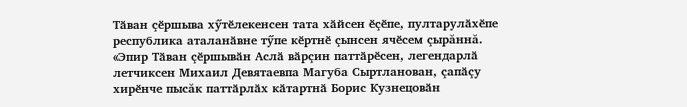Тӑван çӗршыва хӳтӗлекенсен тата хӑйсен ӗçӗпе, пултарулӑхӗпе республика аталанӑвне тӳпе кӗртнӗ çынсен ячӗсем çырăннă. «Эпир Тӑван çӗршывӑн Аслӑ вӑрçин паттӑрӗсен, легендарлӑ летчиксен Михаил Девятаевпа Магуба Сыртланован, çапӑçу хирӗнче пысăк паттӑрлӑх кӑтартнӑ Борис Кузнецовӑн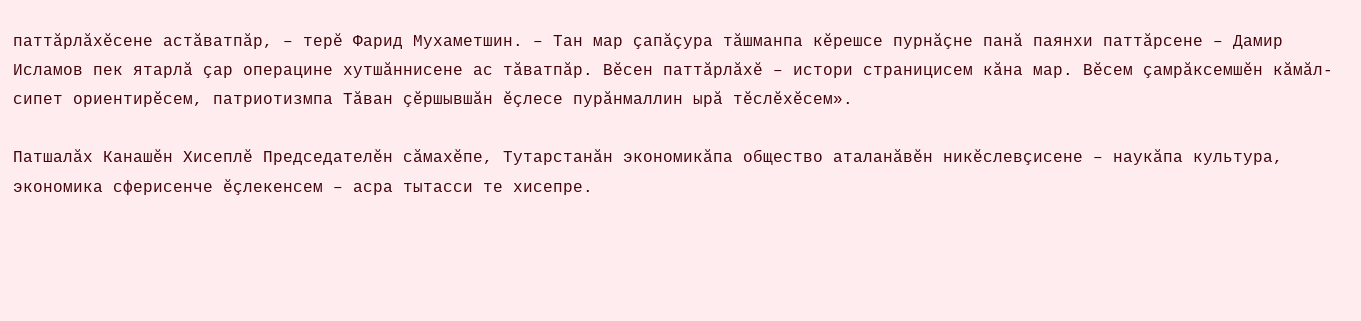паттӑрлӑхӗсене астӑватпӑр, – терӗ Фарид Мухаметшин. – Тан мар çапăçура тăшманпа кӗрешсе пурнӑçне панӑ паянхи паттăрсене – Дамир Исламов пек ятарлӑ çар операцине хутшӑннисене ас тăватпăр. Вӗсен паттӑрлӑхӗ – истори страницисем кӑна мар. Вӗсем çамрӑксемшӗн кӑмӑл-сипет ориентирӗсем, патриотизмпа Тӑван çӗршывшăн ӗçлесе пурӑнмаллин ырă тӗслӗхӗсем».

Патшалӑх Канашӗн Хисеплӗ Председателӗн сăмахӗпе, Тутарстанӑн экономикӑпа общество аталанӑвӗн никӗслевçисене – наукӑпа культура, экономика сферисенче ӗçлекенсем – асра тытасси те хисепре.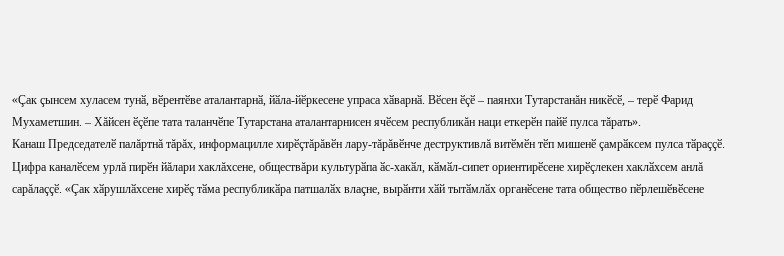«Çак çынсем хуласем тунӑ, вӗрентӗве аталантарнӑ, йӑла-йӗркесене упраса хӑварнӑ. Вӗсен ӗçӗ – паянхи Тутарстанăн никӗсӗ, – терӗ Фарид Мухаметшин. – Хăйсен ӗçӗпе тата таланчӗпе Тутарстана аталантарнисен ячӗсем республикăн наци еткерӗн пайӗ пулса тăрать».
Канаш Председателӗ палăртнă тăрăх, информацилле хирӗçтăрăвӗн лару-тăрăвӗнче деструктивлă витӗмӗн тӗп мишенӗ çамрӑксем пулса тӑраççӗ. Цифра каналӗсем урлă пирӗн йăлари хаклăхсене, обществăри культурӑпа ӑс-хакӑл, кӑмӑл-сипет ориентирӗсене хирӗçлекен хаклӑхсем анлă сарăлаççӗ. «Çак хӑрушлӑхсене хирӗç тӑма республикӑра патшалӑх влаçне, вырӑнти хӑй тытӑмлӑх органӗсене тата общество пӗрлешӗвӗсене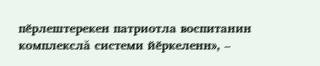пӗрлештерекен патриотла воспитанин комплекслă системи йӗркеленн», –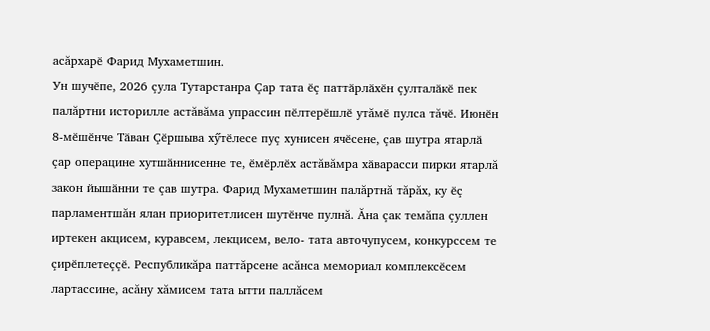асăрхарӗ Фарид Мухаметшин.
Ун шучӗпе, 2026 çула Тутарстанра Çар тата ӗç паттӑрлӑхӗн çулталӑкӗ пек палăртни историлле астăвăма упрассин пӗлтерӗшлӗ утăмӗ пулса тăчӗ. Июнӗн 8-мӗшӗнче Тӑван Çӗршыва хӳтӗлесе пуç хунисен ячӗсене, çав шутра ятарлӑ çар операцине хутшӑннисенне те, ӗмӗрлӗх астăвăмра хӑварасси пирки ятарлă закон йышӑнни те çав шутра. Фарид Мухаметшин палăртнă тăрăх, ку ӗç парламентшăн ялан приоритетлисен шутӗнче пулнă. Ăна çак темăпа çуллен иртекен акцисем, куравсем, лекцисем, вело- тата авточупусем, конкурссем те çирӗплетеççӗ. Республикăра паттăрсене асăнса мемориал комплексӗсем лартассине, асăну хăмисем тата ытти паллăсем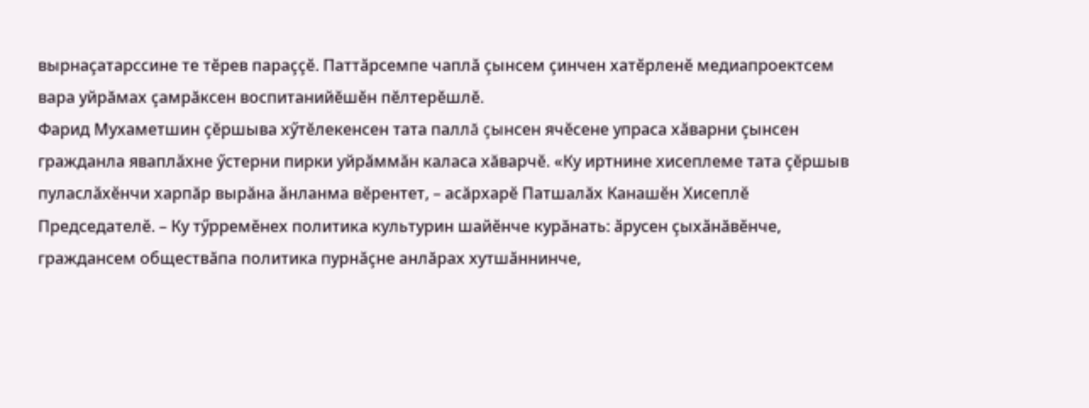вырнаçатарссине те тӗрев параççӗ. Паттӑрсемпе чаплӑ çынсем çинчен хатӗрленӗ медиапроектсем вара уйрăмах çамрăксен воспитанийӗшӗн пӗлтерӗшлӗ.
Фарид Мухаметшин çӗршыва хӳтӗлекенсен тата паллă çынсен ячӗсене упраса хӑварни çынсен гражданла яваплӑхне ӳстерни пирки уйрӑммӑн каласа хăварчӗ. «Ку иртнине хисеплеме тата çӗршыв пуласлӑхӗнчи харпăр вырăна ӑнланма вӗрентет, – асăрхарӗ Патшалăх Канашӗн Хисеплӗ Председателӗ. – Ку тӳрремӗнех политика культурин шайӗнче курăнать: ӑрусен çыхӑнăвӗнче, граждансем обществӑпа политика пурнӑçне анлăрах хутшӑннинче,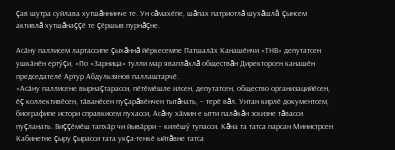çав шутра суйлава хутшăннинче те. Ун сăмахӗпе, шăпах патриотлă шухăшлă çынсем активлă хутшăнаççӗ те çӗршыв пурнăçне.

Асӑну паллисем лартассипе çыхăннă йӗркесемпе Патшалӑх Канашӗнчи «ТНВ» депутатсен ушкӑнӗн ертӳçи, «По «Зарница» тулли мар яваплăхлă обществăн Директорсен канашӗн председателӗ Артур Абдульзянов паллаштарчӗ.
«Асӑну паллисене вырнаçтарасси, пӗтӗмӗшле илсен, депутатсен, общество организацийӗсен, ӗç коллективӗсен, тӑванӗсен пуçарăвӗнчен тытăнать, – терӗ вăл. Унтан кирлӗ документсем, биографипе истори справкисем пухасси, Асăну хӑмин е ытти палăкăн эскизне тăвасси пуçланать. Виççӗмӗш тапхӑр чи йывӑрри – килӗшӳ тупасси. Кăна та татса парсан Министрсен Кабинетне çыру çырасси тата укçа-тенкӗ ыйтăвне татса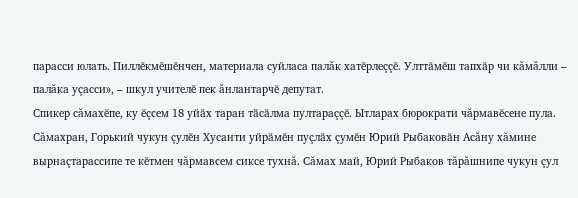парасси юлать. Пиллӗкмӗшӗнчен, материала суйласа палăк хатӗрлеççӗ. Улттӑмӗш тапхӑр чи кăмăлли – палăка уçасси», – шкул учителӗ пек ăнлантарчӗ депутат.
Спикер сăмахӗпе, ку ӗçсем 18 уйӑх таран тӑсӑлма пултараççӗ. Ытларах бюрократи чăрмавӗсене пула. Сăмахран, Горький чукун çулӗн Хусанти уйрӑмӗн пуçлӑх çумӗн Юрий Рыбаковӑн Асăну хăмине вырнаçтарассипе те кӗтмен чăрмавсем сиксе тухнă. Сăмах май, Юрий Рыбаков тăрăшнипе чукун çул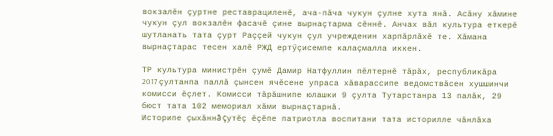вокзалӗн çуртне реставрациленӗ, ача-пӑча чукун çулне хута янӑ. Асăну хăмине чукун çул вокзалӗн фасачӗ çине вырнаçтарма сӗннӗ. Анчах вăл культура еткерӗ шутланать тата çурт Раççей чукун çул учрежденин харпăрлăхӗ те. Хăмана вырнаçтарас тесен халӗ РЖД ертӳçисемпе калаçмалла иккен.

ТР культура министрӗн çумӗ Дамир Натфуллин пӗлтернӗ тӑрӑх, республикӑра 2017 çултанпа паллӑ çынсен ячӗсене упраса хӑварассипе ведомствӑсен хушшинчи комисси ӗçлет. Комисси тăрăшнипе юлашки 9 çулта Тутарстанра 13 палӑк, 29 бюст тата 102 мемориал хӑми вырнаçтарнӑ.
Историпе çыхăннă çутӗç ӗçӗпе патриотла воспитани тата историлле чӑнлӑха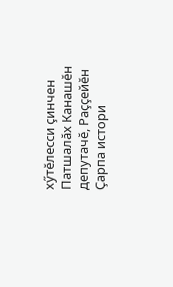хӳтӗлесси çинчен Патшалӑх Канашӗн депутачӗ, Раççейӗн Çарпа истори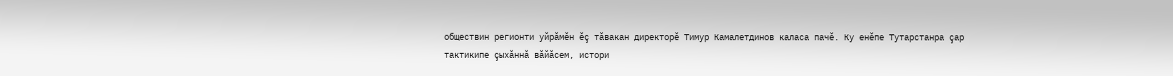обществин регионти уйрӑмӗн ӗç тӑвакан директорӗ Тимур Камалетдинов каласа пачӗ. Ку енӗпе Тутарстанра çар тактикипе çыхăннă вӑйăсем, истори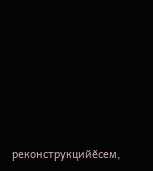реконструкцийӗсем,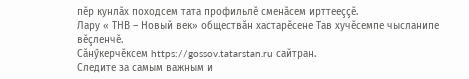пӗр кунлӑх походсем тата профильлӗ сменӑсем ирттееççӗ.
Лару « ТНВ – Новый век» обществăн хастарӗсене Тав хучӗсемпе чысланипе вӗçленчӗ.
Сăнӳкерчӗксем https://gossov.tatarstan.ru сайтран.
Следите за самым важным и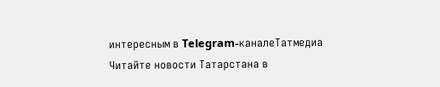интересным в Telegram-каналеТатмедиа
Читайте новости Татарстана в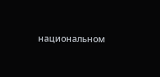национальном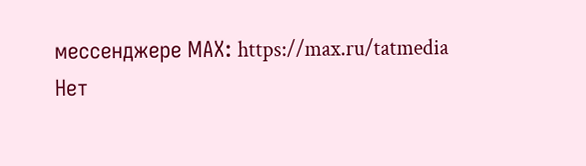мессенджере MАХ: https://max.ru/tatmedia
Нет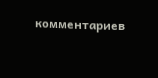комментариев